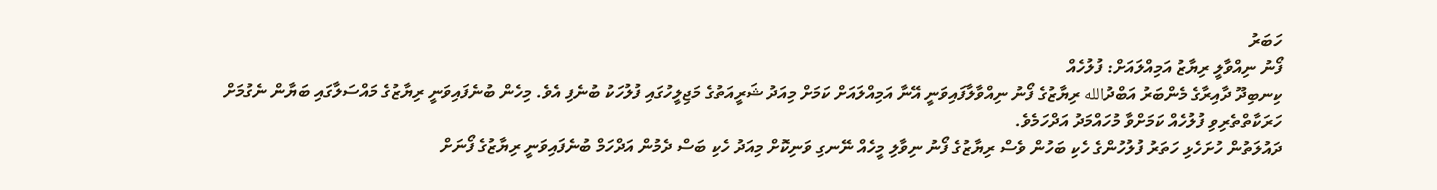ހަބަރު
ފޯނު ނިއްވާލީ ރިޔާޒު އަމިއްލައަށް: ފުލުހެއް
ކިނބިދޫ ދާއިރާގެ މެންބަރު އަބްދުالله ރިޔާޒުގެ ފޯނު ނިއްވާލާފައިވަނީ އޭނާ އަމިއްލައަށް ކަމަށް މިއަދު ޝަރީއަތުގެ މަޖިލީހުގައި ފުލުހަކު ބުނެފި އެވެ. މިހެން ބުނެފައިވަނީ ރިޔާޒުގެ މައްސަލާގައި ބަޔާން ނެގުމަށް ހަރަކާތްތެރިވި ފުލުހެއް ކަމަށްވާ މުހައްމަދު އަދްހަމެވެ.
ދައުލަތުން ހުށަހެޅި ހަތަރު ފުލުހުންގެ ހެކި ބަހުން ވެސް ރިޔާޒުގެ ފޯނު ނިވާލި މީހެއް ނޭނގި ވަނިކޮށް މިއަދު ހެކި ބަސް ދެމުން އަދްހަމް ބުނެފައިވަނީ ރިޔާޒުގެ ފޯނަށް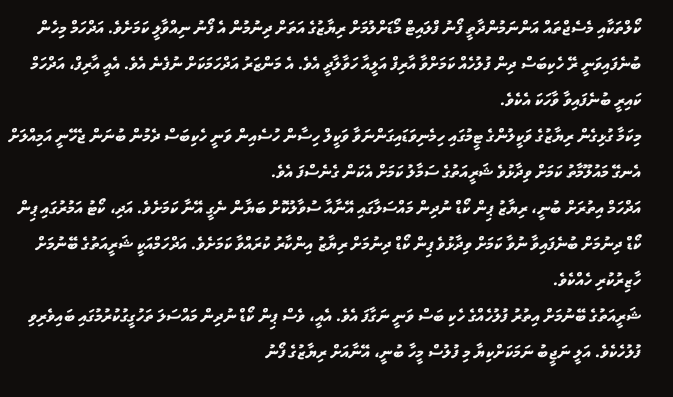ކޯލްތަކާއި މެސެޖްތައް އަންނަމުންދާތީ ފޯނު ފްލައިޓް މޯޑަށްލުމަށް ރިޔާޒުގެ އަތަށް ދިނުމުން އެ ފޯނު ނިއްވާލީ ކަމަށެވެ. އަދްހަމް މިހެން ބުނެފައިވަނީ ރޭ ހެކިބަސް ދިން ފުލުހެއް ކަމަށްވާ އާރިފް އަލީއާ ހަވާލާދީ އެވެ. އެ މަންޒަރު އަދްހަމަކަށް ނުފެނެ އެވެ. އެއީ އާރިފް، އަދްހަމް ކައިރީ ބުނެފައިވާ ވާހަކަ އެކެވެ.
މިކަމާ ގުޅިގެން ރިޔާޒުގެ ވަކީލުންގެ ޓީމުގައި ހިމެނިވަޑައިގަންނަވާ ވަކީލް ހިސާން ހުސެއިން ވަނީ ހެކިބަސް ދެމުން ބުނަން ޖެހޭނީ އަމިއްލަށް އެނގޭ މައުލޫމާތު ކަމަށް ވިދާޅުވެ ޝަރީއަތުގެ ސަމާލު ކަމަށް އެކަން ގެނެސްފަ އެވެ.
އަދްހަމް އިތުރަށް ބުނީ، ރިޔާޒު ޕިން ކޯޑް ނުދިން މައްސަލާގައި އޭނާއާ ސުވާލުކޮށް ބަޔާން ނެގީ އޭނާ ކަމަށެވެ. އަދި، ކޯޓު އަމުރުގައި ޕިން ކޯޑް ދިނުމަށް ބުނެފައިވާ ނުވާ ކަމަށް ވިދާޅުވެ ޕިން ކޯޑް ދިނުމަށް ރިޔާޒު އިންކާރު ކުރައްވާ ކަމަށެވެ. އަދްހަމްއަކީ ޝަރީއަތުގެ ބޭނުމަށް ހާޒިރުކުރި ހެއްކެވެ.
ޝަރީއަތުގެ ބޭނުމަށް އިތުރު ފުލުހެއްގެ ހެކި ބަސް ވަނީ ނަގާފަ އެވެ. އެއީ، ވެސް ޕިން ކޯޑް ނުދިން މައްސަލަ ތަހުގީގުކުރުމުގައި ބައިވެރިވި ފުލުހެކެވެ. އަލީ ނަޖީބު ނަމަކަށްކިޔާ މި ފުލުސް މީހާ ބުނީ، އޭނާއަށް ރިޔާޒުގެ ފޯނު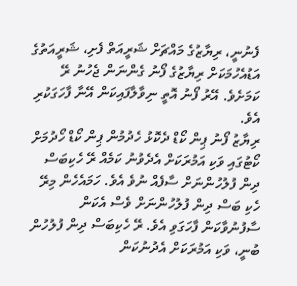ފެނުނީ، ރިޔާޒުގެ މައްޗަށް ޝަރީއަތް ފެށި، ޝަރީއަތުގެ އަޑުއެހުމަކަށް ރިޔާޒުގެ ފޯނު ގެންނަން ޖެހުނު ރޭ ކަމަށެވެ. އޭރު ފޯނު އޮތީ ނިވާލާފައިކަން އޭނާ ފާހަގަކުރި އެވެ.
ރިޔާޒު ފޯނު ޕިން ކޯޑް ދެކޮޅު ހެދުމުން ޕިން ކޯޑް ހޯދުމަށް ކޯޓުގައި ވަކި އަމުރަކަށް އެދެވުނު ކަމެއް ރޭ ހެކިބަސް ދިން ފުލުހުންނަށް ސާފެއް ނުވެ އެވެ. ހަމައެހެން މިރޭ ހެކި ބަސް ދިން ފުލުހުންނަށް ވެސް އެކަން ސާފުނުވާކަން ފާހަގަވި އެވެ. ރޭ ހެކިބަސް ދިން ފުލުހުން ބުނީ، ވަކި އަމުރަކަށް އެދުނުކަން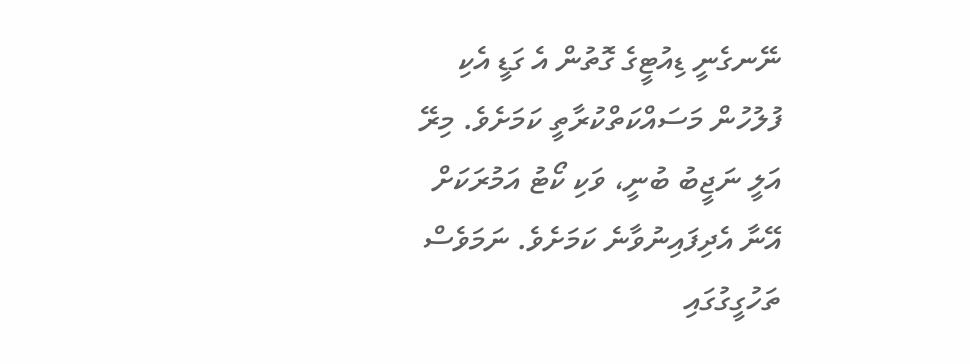ނޭނގެނީ ޑިއުޓީގެ ގޮތުން އެ ގަޑީ އެކި ފުލުހުން މަސައްކަތްކުރާތީ ކަމަށެވެ. މިރޭ އަލީ ނަޖީބު ބުނީ، ވަކި ކޯޓު އަމުރަކަށް އޭނާ އެދިފައިނުވާނެ ކަމަށެވެ. ނަމަވެސް ތަހުގީގުގައި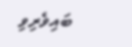ބައިވެރިވި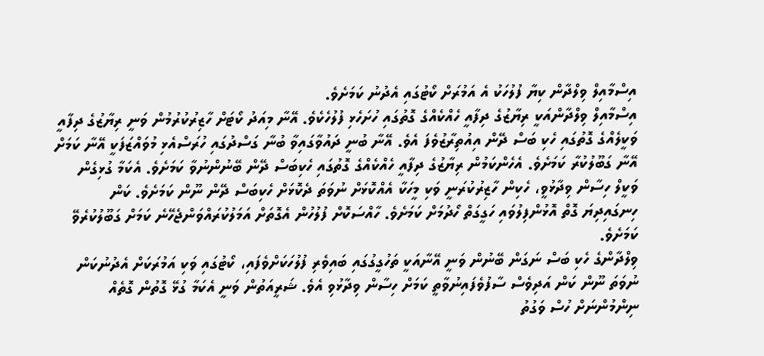އިސްމާއިލް ވިލްދާން ކިޔާ ފުލުހަކު އެ އަމުރަށް ކޯޓުގައި އެދުނު ކަމަށެވެ.
އިސްމާއިލް ވިލްދާންއަކީ ރިޔާޒުގެ ދިފާއީ ހެއްކެއްގެ ގޮތުގައި ހުށަހެޅި ފުލުހެކެވެ. އޭނާ މިއަދު ކޯޓަށް ހާޒިރުކުރުމުން ވަނީ ރިޔާޒުގެ ދިފާއީ ވަކީލެއްގެ ގޮތުގައި ހެކި ބަސް ދޭން އިއުތިރާޒުވެފަ އެވެ. އޭނާ ބުނީ ދައުވާގައިވާ ބުނާ ގަސްދުގައި ހުރަސްއެޅި މުވައްޒަފަކީ އޭނާ ކަމަށް އޭނާ ގަބޫލުކުރާ ކަމަށެވެ. އެހެންކަމުން ރިޔާޒުގެ ދިފާއީ ހެއްކެއްގެ ގޮތުގައި ހެކިބަސް ދޭން ބޭނުންނުވާ ކަމަށެވެ. އެކަމާ ގުޅިގެން ވަކީލް ހިސާން ވިދާޅުވީ، ހެކިން ހާޒިރުކުރަނީ ވަކި މީހަކާ އެއްކޮޅަށް ނުވަތަ ދެކޮޅަށް ހެކިބަސް ދޭން ނޫން ކަމަށެވެ. ކަން ހިނގައިދިޔަ ގޮތް އޮޅުންފިލުވައި ހަގީގަތް ހޯދުމަށް ކަމަށެވެ. ހާއްސަކޮށް ފުލުހުން އެގޮތަށް އަމަލުކުރައްވަންޖެހޭނެ ކަމަށް ގަބޫލުކުރެވޭ ކަމަށެވެ.
ވިލްދާންގެ ހެކި ބަސް ނަގަން ބޭނުން ވަނީ އޭނާއަކީ ތަހުގީގުގައި ބައިވެރި ފުލުހަކަށްވެފައި، ކޯޓުގައި ވަކި އަމުރަކަށް އެދުނުކަން ނުވަތަ ނޫން ކަން އަދިވެސް ސާފުވެފައިނުވާތީ ކަމަށް ހިސާން ވިދާޅުވި އެވެ. ޝަރީއަތުން ވަނީ އެކަމާ ގުޅޭ ގޮތުން ގޮތެއް ނިންމުންނަށް ހުސް ވަގުތު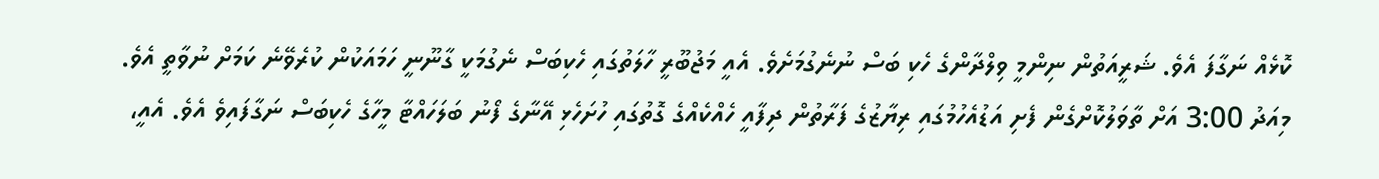ކޮޅެއް ނަގާފަ އެވެ. ޝަރީއަތުން ނިންމީ ވިލްދާންގެ ހެކި ބަސް ނުނެގުމަށެވެ. އެއީ މަޖުބޫރީ ހާލަތުގައި ހެކިބަސް ނެގުމަކީ ގާނޫނީ ހަމައަކުން ކުރެވޭނެ ކަމަށް ނުވާތީ އެވެ.
މިއަދު 3:00 އަށް ތާވަލުކޮށްގެން ފެށި އަޑުއެހުމުގައި ރިޔާޒުގެ ފަރާތުން ދިފާއީ ހެއްކެއްގެ ގޮތުގައި ހުށަހެޅި އޭނާގެ ފޯނު ބަލަހައްޓާ މީހާގެ ހެކިބަސް ނަގާފައިވެ އެވެ. އެއީ،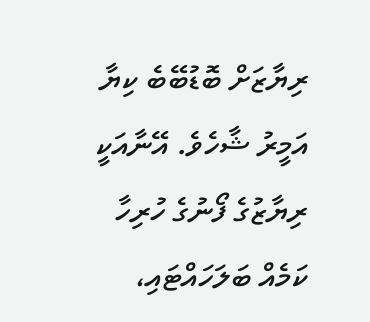ރިޔާޒަށް ބޮޑުބޭބެ ކިޔާ އަމީރު ޝާހެވެ. އޭނާއަކީ ރިޔާޒުގެ ފޯނުގެ ހުރިހާ ކަމެއް ބަލަހައްޓައި،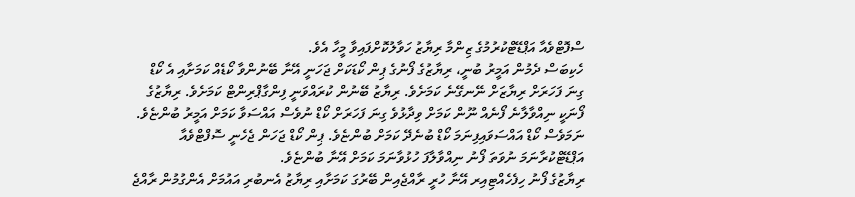ސްފޮޓްވެއާ އަޕްޑޭޓްކުރުމުގެ ޒިންމާ ރިޔާޒު ހަވާލުކޮށްފައިވާ މީހާ އެވެ.
ހެކިބަސް ދެމުން އަމީރު ބުނީ، ރިޔާޒުގެ ފޯނުގެ ޕިން ކޯޑަކަށް ޖަހަނީ އޭނާ ބޭނުންވާ ކޯޑެއް ކަމަށާއި އެ ކޯޑް ގިނަ ފަހަރަށް ރިޔާޒަށް ނޭނގޭނެ ކަމަށެވެ. ރިޔާޒު ބޭނުން ކުރައްވަނީ ފިންގާޕްރިންޓް ކަމަށެވެ. ރިޔާޒުގެ ފޯނަކީ ނިއްވާލާނެ ފޯނެއް ނޫން ކަމަށް ވިދާޅުވެ ގިނަ ފަހަރަށް ކޯޑް ނުވެސް އައްސަވާ ކަމަށް އަމީރު ބުންޏެވެ. ނަމަވެސް ކޯޑް އައްސަވައިފިނަމަ ކޯޑް ބުނެދޭ ކަމަށް ބުންޏެވެ. ޕިން ކޯޑް ޖަހަން ޖެހެނީ ސޮފްޓްވެއާ އަޕްޑޭޓްކުރާނަމަ ނުވަތަ ފޯނު ނިއްވާލާފަ ހުޅުވާނަމަ ކަމަށް އޭނާ ބުންޏެވެ.
ރިޔާޒުގެ ފޯނު ހިފެހެއްޓިއިރ އޭނާ ހުރީ ރާއްޖެއިން ބޭރުގަ ކަމަށާއި ރިޔާޒު އެނބުރި އައުމަށް އެންގުމުން ރާއްޖެ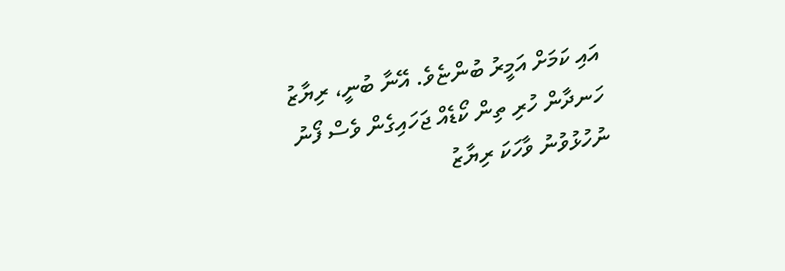އައި ކަމަށް އަމީރު ބުންޏެވެ. އޭނާ ބުނީ، ރިޔާޒު ހަނދާން ހުރި ތިން ކޯޑެއް ޖަހައިގެން ވެސް ފޯނު ނުހުޅުވުނު ވާހަކަ ރިޔާޒު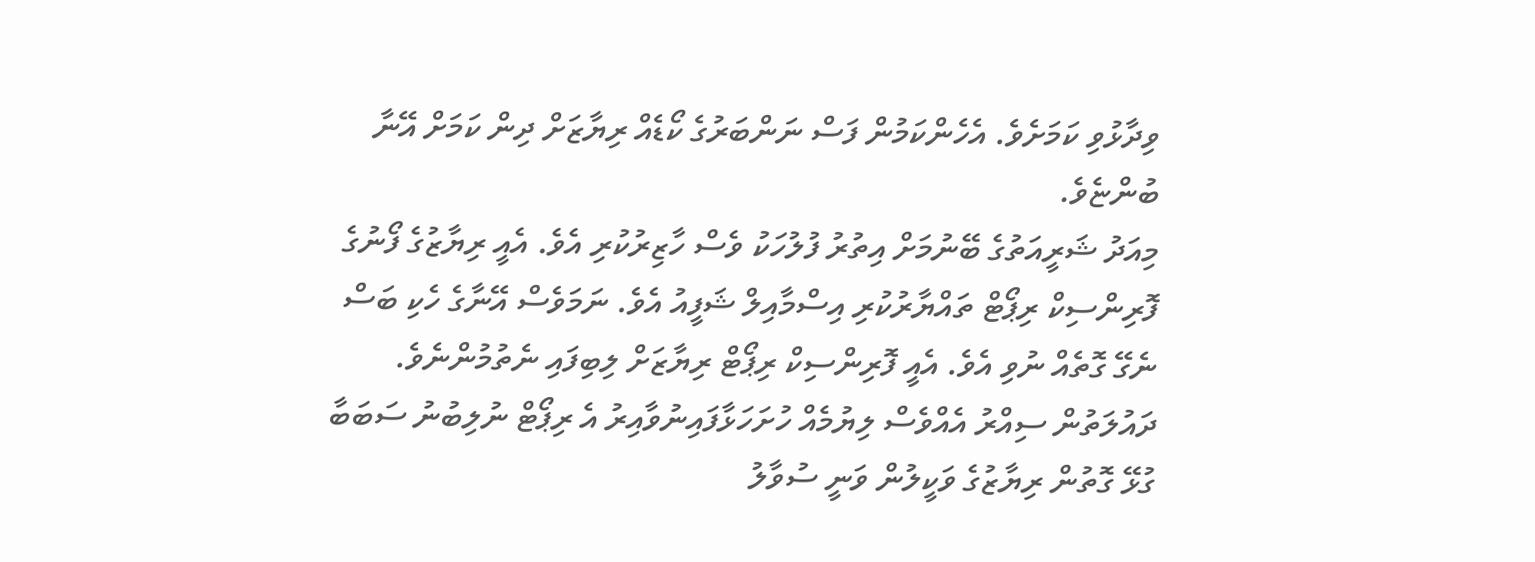ވިދާޅުވި ކަމަށެވެ. އެހެންކަމުން ފަސް ނަންބަރުގެ ކޯޑެއް ރިޔާޒަށް ދިން ކަމަށް އޭނާ ބުންޏެވެ.
މިއަދު ޝަރީއަތުގެ ބޭނުމަށް އިތުރު ފުލުހަކު ވެސް ހާޒިރުކުރި އެވެ. އެއީ ރިޔާޒުގެ ފޯނުގެ ފޮރިންސިކް ރިޕޯޓް ތައްޔާރުކުރި އިސްމާއިލް ޝަފީއު އެވެ. ނަމަވެސް އޭނާގެ ހެކި ބަސް ނެގޭ ގޮތެއް ނުވި އެވެ. އެއީ ފޮރިންސިކް ރިޕޯޓް ރިޔާޒަށް ލިބިފައި ނެތުމުންނެވެ. ދައުލަތުން ސިއްރު އެއްވެސް ލިޔުމެއް ހުށަހަޅާފައިނުވާއިރު އެ ރިޕޯޓް ނުލިބުނު ސަބަބާ ގުޅޭ ގޮތުން ރިޔާޒުގެ ވަކީލުން ވަނީ ސުވާލު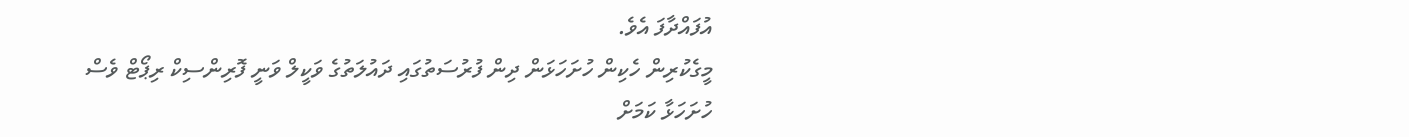އުފައްދާފަ އެވެ.
މީގެކުރިން ހެކިން ހުށަހަޅަން ދިން ފުރުސަތުގައި ދައުލަތުގެ ވަކީލް ވަނީ ފޮރިންސިކް ރިޕޯޓް ވެސް ހުށަހަޅާ ކަމަށް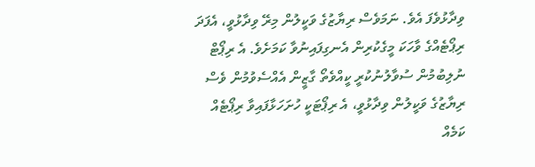ވިދާޅުވެފަ އެވެ. ނަމަވެސް ރިޔާޒުގެ ވަކީލުން މިރޭ ވިދާޅުވީ، އެފަދަ ރިޕޯޓެއްގެ ވާހަކަ މީގެކުރިން އެނގިފައިނުވާ ކަމަށެވެ. އެ ރިޕޯޓް ނުލިބުމުން ސުވާލުނުކުރީ ކީއްވެތޯ ގާޒީން އެއްސެވުމުން ވެސް ރިޔާޒުގެ ވަކީލުން ވިދާޅުވީ، އެ ރިޕޯޓަކީ ހުށަހަޅާފައިވާ ރިޕޯޓެއް ކަމެއް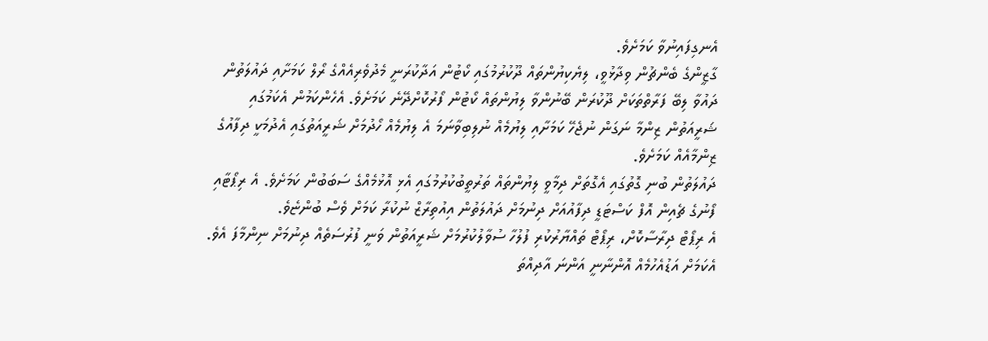އެނގިފައިނުވާ ކަމަށެވެ.
ގާޒީންގެ ބެންޗުން ވިދާޅުވީ، ލިޔެކިޔުންތައް ދޫކުރުމުގައި ކޯޓުން އަދާކުރަނީ މެދުވެރިއެއްގެ ރޯލް ކަމަށާއި ދައުލަތުން ދައުވާ ލިބޭ ފަރާތްތަކަށް ދޫކުރަން ބޭނުންވާ ލިޔުންތައް ކޯޓުން ފޯރުކޮށްދޭނެ ކަމަށެވެ. އެހެންކަމުން އެކަމުގައި ޝަރީއަތުން ޒިންމާ ނަގަން ނުޖެހޭ ކަމަށާއި ލިޔުމެއް ނުލިބިވާނަމަ އެ ލިޔުމެއް ހޯދުމަށް ޝަރީއަތުގައި އެދުމަކީ ދިފާއުގެ ޒިންމާއެއް ކަމަށެވެ.
ދައުލަތުން ބުނި ގޮތުގައި އެގޮތަށް ދިމާވީ ލިޔުންތައް ތަރުތީބުކުރުމުގައި އެޅި އޮޅުމެއްގެ ސަބަބުން ކަމަށެވެ. އެ ރިޕޯޓާއި ފޯނުގެ ޗެއިން އޮފް ކަސްޓަޑީ ދިފާއުއަށް ދިނުމަށް ދައުލަތުން އިއުތިރާޒް ނުކުރާ ކަމަށް ވެސް ބުންޏެވެ.
އެ ރިޕޯޓް ދިރާސާކޮށް، ރިޕޯޓް ތައްޔާރުކުރި ފުލުހާ ސުވާލުކުރުމަށް ޝަރީއަތުން ވަނީ ފުރުސަތެއް ދިނުމަށް ނިންމާފަ އެވެ. އެކަމަށް އަޑުއެހުމެއް އޮންނާނީ އަންނަ އާދިއްތަ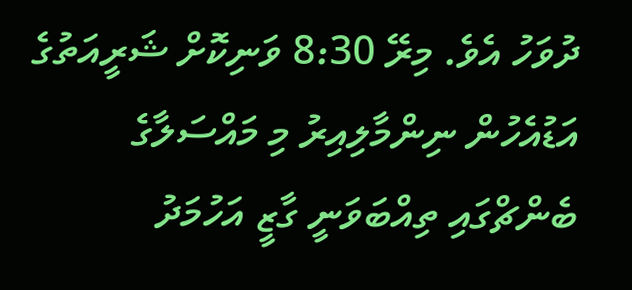ދުވަހު އެވެ. މިރޭ 8:30 ވަނިކޮށް ޝަރީއަތުގެ އަޑުއެހުން ނިންމާލިއިރު މި މައްސަލާގެ ބެންޗްގައި ތިއްބަވަނީ ގާޒީ އަހުމަދު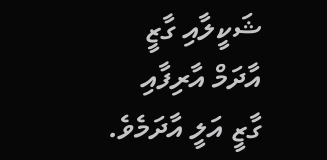ޝަކީލާއި ގާޒީ އާދަމް އާރިފާއި ގާޒީ އަލީ އާދަމެވެ.